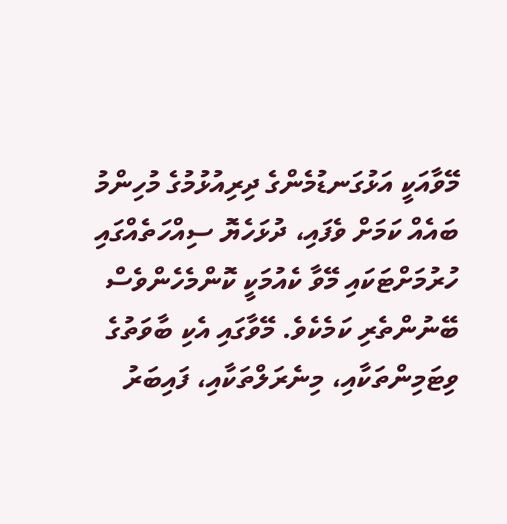މޭވާއަކީ އަޅުގަނޑުމެންގެ ދިރިއުޅުމުގެ މުހިންމު ބައެއް ކަމަށް ވެފައި، ދުޅަހެޔޮ ސިއްހަތެއްގައި ހުރުމަށްޓަކައި މޭވާ ކެއުމަކީ ކޮންމެހެންވެސް ބޭނުންތެރި ކަމެކެވެ. މޭވާގައި އެކި ބާވަތުގެ ވިޓަމިންތަކާއި، މިނެރަލްތަކާއި، ފައިބަރު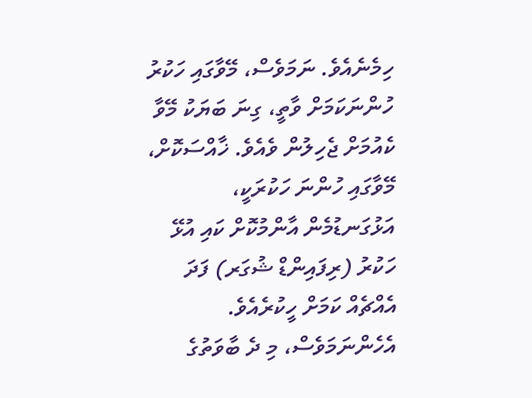ހިމެނެއެވެ. ނަމަވެސް، މޭވާގައި ހަކުރު ހުންނަކަމަށް ވާތީ، ގިނަ ބަޔަކު މޭވާ ކެއުމަށް ޖެހިލުން ވެއެވެ. ޚާއްސަކޮށް، މޭވާގައި ހުންނަ ހަކުރަކީ، އަޅުގަނޑުމެން އާންމުކޮށް ކައި އުޅޭ ހަކުރު (ރިފައިންޑް ޝުގަރ) ފަދަ އެއްޗެއް ކަމަށް ހީކުރެއެވެ. އެހެންނަމަވެސް، މި ދެ ބާވަތުގެ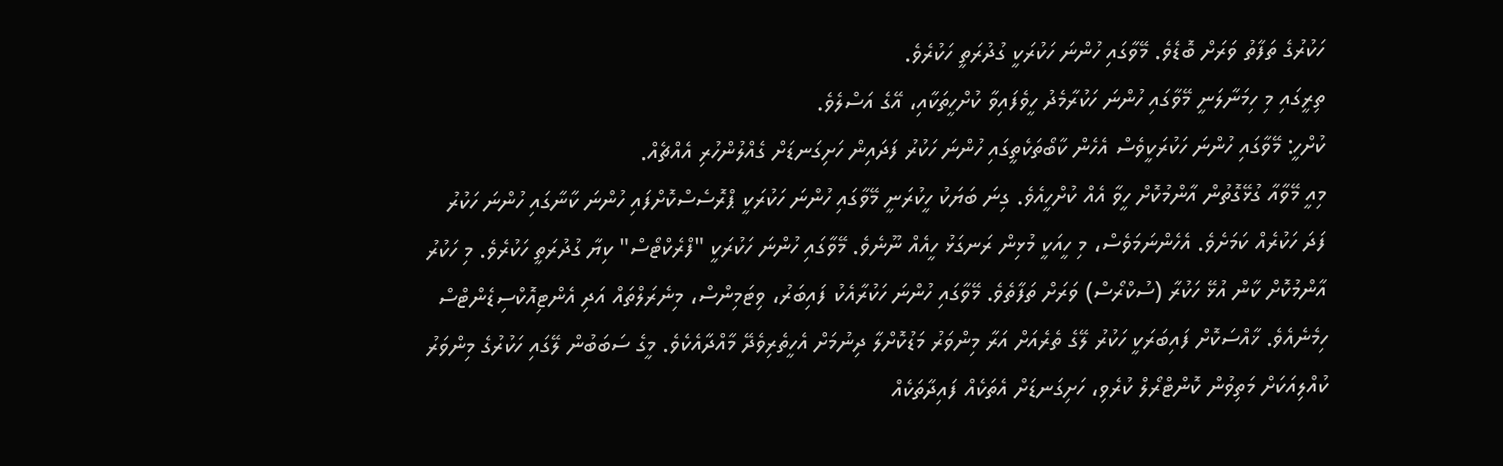ހަކުރުގެ ތަފާތު ވަރަށް ބޮޑެވެ. މޭވާގައި ހުންނަ ހަކުރަކީ ގުދުރަތީ ހަކުރެވެ.
ތިރީގައި މި ހިމަނާލަނީ މޭވާގައި ހުންނަ ހަކުރާމެދު ހީވެފައިވާ ކުށްހީތަކާއި، އޭގެ އަސްލެވެ.
ކުށްހީ: މޭވާގައި ހުންނަ ހަކުރަކީވެސް އެހެން ކާބޯތަކެތީގައި ހުންނަ ހަކުރު ފަދައިން ހަށިގަނޑަށް ގެއްލުންހުރި އެއްޗެއް.
މިއީ މޭވާއާ ގުޅޭގޮތުން އާންމުކޮށް ހީވާ އެއް ކުށްހީއެވެ. ގިނަ ބަޔަކު ހީކުރަނީ މޭވާގައި ހުންނަ ހަކުރަކީ ޕްރޮސެސްކޮށްފައި ހުންނަ ކާނާގައި ހުންނަ ހަކުރު ފަދަ ހަކުރެއް ކަމަށެވެ. އެހެންނަމަވެސް، މި ހީއަކީ މުޅިން ރަނގަޅު ހީއެއް ނޫނެވެ. މޭވާގައި ހުންނަ ހަކުރަކީ "ފްރެކްޓޯސް" ކިޔާ ގުދުރަތީ ހަކުރެވެ. މި ހަކުރު އާންމުކޮށް ކާން އުޅޭ ހަކުރާ (ސުކްރޯސް) ވަރަށް ތަފާތެވެ. މޭވާގައި ހުންނަ ހަކުރާއެކު ފައިބަރު، ވިޓަމިންސް، މިނެރަލްތައް އަދި އެންޓިއޮކްސިޑެންޓްސް ހިމެނެއެވެ. ޚާއްސަކޮށް ފައިބަރަކީ ހަކުރު ލޭގެ ތެރެއަށް އަރާ މިންވަރު މަޑުކޮށްލާ ދިނުމަށް އެހީތެރިވެދޭ މާއްދާއެކެވެ. މީގެ ސަބަބުން ލޭގައި ހަކުރުގެ މިންވަރު ކުއްލިއަކަށް މަތިވުން ކޮންޓްރޯލް ކުރެވި، ހަށިގަނޑަށް އެތަކެއް ފައިދާތަކެއް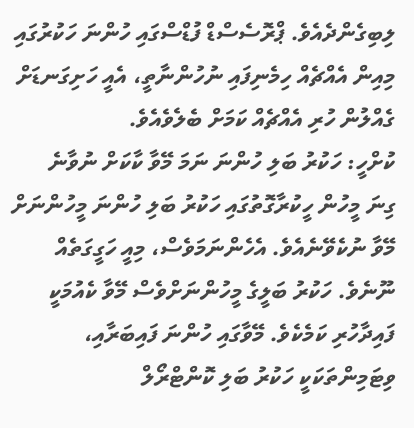ލިބިގެންދެއެވެ. ޕްރޮސެސްޑް ފުޑްސްގައި ހުންނަ ހަކުރުގައި މިއިން އެއްޗެއް ހިމެނިފައި ނުހުންނާތީ، އެއީ ހަށިގަނޑަށް ގެއްލުން ހުރި އެއްޗެއް ކަމަށް ބެލެވެއެވެ.
ކުށްހީ: ހަކުރު ބަލި ހުންނަ ނަމަ މޭވާ ކާކަށް ނުވާނެ
ގިނަ މީހުން ހީކުރާގޮތުގައި ހަކުރު ބަލި ހުންނަ މީހުންނަށް މޭވާ ނުކެވޭނެއެވެ. އެހެންނަމަވެސް، މިއީ ހަގީގަތެއް ނޫނެވެ. ހަކުރު ބަލީގެ މީހުންނަށްވެސް މޭވާ ކެއުމަކީ ފައިދާހުރި ކަމެކެވެ. މޭވާގައި ހުންނަ ފައިބަރާއި، ވިޓަމިންތަކަކީ ހަކުރު ބަލި ކޮންޓްރޯލް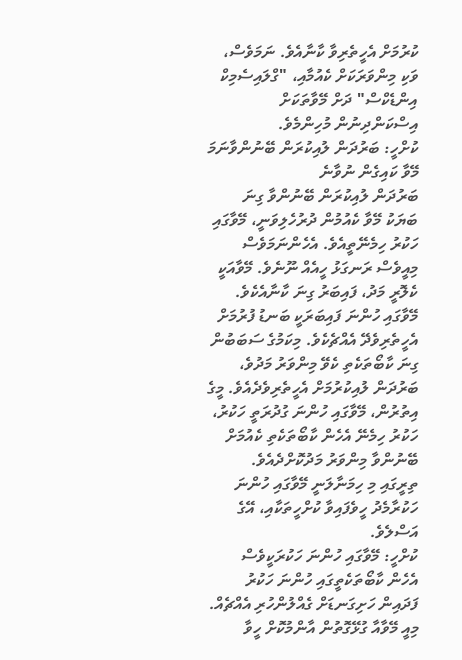ކުރުމަށް އެހީތެރިވާ ކާނާއެވެ. ނަމަވެސް، ވަކި މިންވަރަކަށް ކެއުމާއި، "ގްލައިސެމިކް އިންޑެކްސް" ދަށް މޭވާތަކަށް އިސްކަންދިނުން މުހިންމެވެ.
ކުށްހީ: ބަރުދަން ލުއިކުރަން ބޭނުންވާނަމަ މޭވާ ކައިގެން ނުވާނެ
ބަރުދަން ލުއިކުރަން ބޭނުންވާ ގިނަ ބަޔަކު މޭވާ ކެއުމުން ދުރުހެލިވަނީ، މޭވާގައި ހަކުރު ހިމެނޭތީއެވެ. އެހެންނަމަވެސް މިއީވެސް ރަނގަޅު ހީއެއް ނޫނެވެ. މޭވާއަކީ ކެލޮރީ މަދު، ފައިބަރު ގިނަ ކާނާއެކެވެ. މޭވާގައި ހުންނަ ފައިބަރަކީ ބަނޑު ފުރުމަށް އެހީތެރިވެދޭ އެއްޗެކެވެ. މިކަމުގެ ސަބަބުން ގިނަ ކާބޯތަކެތި ކެވޭ މިންވަރު މަދުވެ، ބަރުދަން ލުއިކުރުމަށް އެހީތެރިވެދެއެވެ. މީގެ އިތުރުން، މޭވާގައި ހުންނަ ގުދުރަތީ ހަކުރު، ހަކުރު ހިމެނޭ އެހެން ކާބޯތަކެތި ކެއުމަށް ބޭނުންވާ މިންވަރު މަދުކޮށްދެއެވެ.
ތިރީގައި މި ހިމަނާލަނީ މޭވާގައި ހުންނަ ހަކުރާމެދު ހީވެފައިވާ ކުށްހީތަކާއި، އޭގެ އަސްލެވެ.
ކުށްހީ: މޭވާގައި ހުންނަ ހަކުރަކީވެސް އެހެން ކާބޯތަކެތީގައި ހުންނަ ހަކުރު ފަދައިން ހަށިގަނޑަށް ގެއްލުންހުރި އެއްޗެއް.
މިއީ މޭވާއާ ގުޅޭގޮތުން އާންމުކޮށް ހީވާ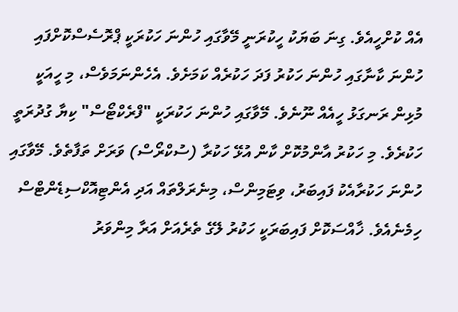އެއް ކުށްހީއެވެ. ގިނަ ބަޔަކު ހީކުރަނީ މޭވާގައި ހުންނަ ހަކުރަކީ ޕްރޮސެސްކޮށްފައި ހުންނަ ކާނާގައި ހުންނަ ހަކުރު ފަދަ ހަކުރެއް ކަމަށެވެ. އެހެންނަމަވެސް، މި ހީއަކީ މުޅިން ރަނގަޅު ހީއެއް ނޫނެވެ. މޭވާގައި ހުންނަ ހަކުރަކީ "ފްރެކްޓޯސް" ކިޔާ ގުދުރަތީ ހަކުރެވެ. މި ހަކުރު އާންމުކޮށް ކާން އުޅޭ ހަކުރާ (ސުކްރޯސް) ވަރަށް ތަފާތެވެ. މޭވާގައި ހުންނަ ހަކުރާއެކު ފައިބަރު، ވިޓަމިންސް، މިނެރަލްތައް އަދި އެންޓިއޮކްސިޑެންޓްސް ހިމެނެއެވެ. ޚާއްސަކޮށް ފައިބަރަކީ ހަކުރު ލޭގެ ތެރެއަށް އަރާ މިންވަރު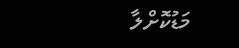މަޑުކޮށްލާ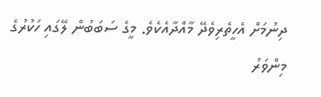ދިނުމަށް އެހީތެރިވެދޭ މާއްދާއެކެވެ. މީގެ ސަބަބުން ލޭގައި ހަކުރުގެ މިންވަރު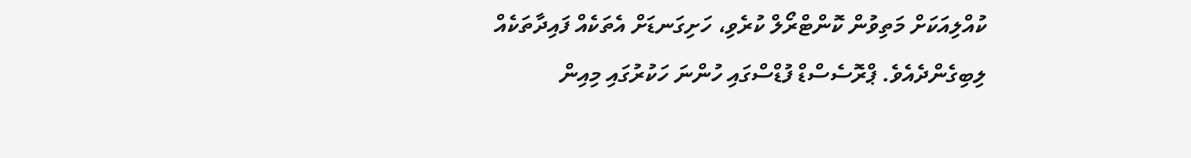ކުއްލިއަކަށް މަތިވުން ކޮންޓްރޯލް ކުރެވި، ހަށިގަނޑަށް އެތަކެއް ފައިދާތަކެއް ލިބިގެންދެއެވެ. ޕްރޮސެސްޑް ފުޑްސްގައި ހުންނަ ހަކުރުގައި މިއިން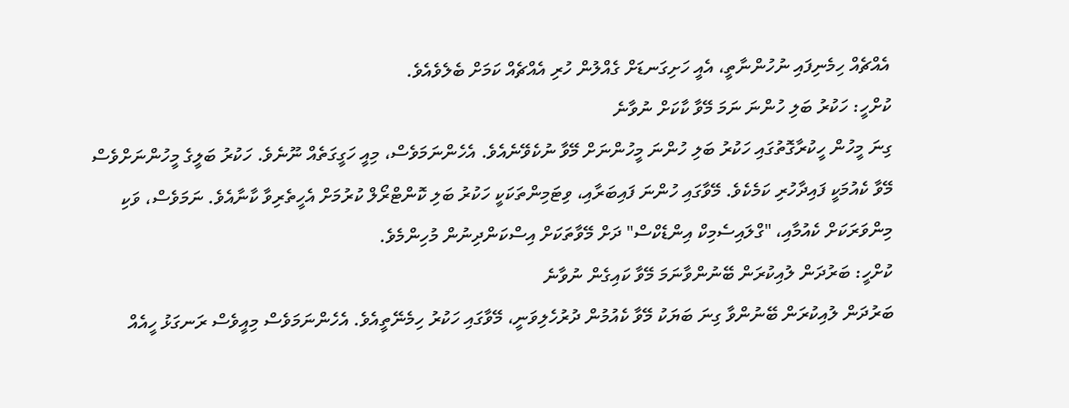އެއްޗެއް ހިމެނިފައި ނުހުންނާތީ، އެއީ ހަށިގަނޑަށް ގެއްލުން ހުރި އެއްޗެއް ކަމަށް ބެލެވެއެވެ.
ކުށްހީ: ހަކުރު ބަލި ހުންނަ ނަމަ މޭވާ ކާކަށް ނުވާނެ
ގިނަ މީހުން ހީކުރާގޮތުގައި ހަކުރު ބަލި ހުންނަ މީހުންނަށް މޭވާ ނުކެވޭނެއެވެ. އެހެންނަމަވެސް، މިއީ ހަގީގަތެއް ނޫނެވެ. ހަކުރު ބަލީގެ މީހުންނަށްވެސް މޭވާ ކެއުމަކީ ފައިދާހުރި ކަމެކެވެ. މޭވާގައި ހުންނަ ފައިބަރާއި، ވިޓަމިންތަކަކީ ހަކުރު ބަލި ކޮންޓްރޯލް ކުރުމަށް އެހީތެރިވާ ކާނާއެވެ. ނަމަވެސް، ވަކި މިންވަރަކަށް ކެއުމާއި، "ގްލައިސެމިކް އިންޑެކްސް" ދަށް މޭވާތަކަށް އިސްކަންދިނުން މުހިންމެވެ.
ކުށްހީ: ބަރުދަން ލުއިކުރަން ބޭނުންވާނަމަ މޭވާ ކައިގެން ނުވާނެ
ބަރުދަން ލުއިކުރަން ބޭނުންވާ ގިނަ ބަޔަކު މޭވާ ކެއުމުން ދުރުހެލިވަނީ، މޭވާގައި ހަކުރު ހިމެނޭތީއެވެ. އެހެންނަމަވެސް މިއީވެސް ރަނގަޅު ހީއެއް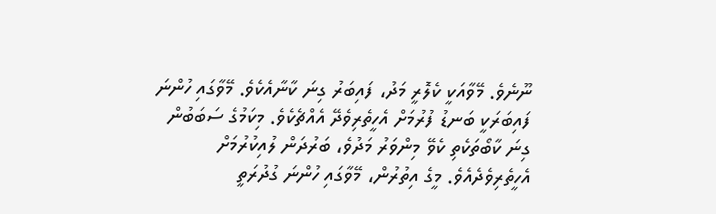ނޫނެވެ. މޭވާއަކީ ކެލޮރީ މަދު، ފައިބަރު ގިނަ ކާނާއެކެވެ. މޭވާގައި ހުންނަ ފައިބަރަކީ ބަނޑު ފުރުމަށް އެހީތެރިވެދޭ އެއްޗެކެވެ. މިކަމުގެ ސަބަބުން ގިނަ ކާބޯތަކެތި ކެވޭ މިންވަރު މަދުވެ، ބަރުދަން ލުއިކުރުމަށް އެހީތެރިވެދެއެވެ. މީގެ އިތުރުން، މޭވާގައި ހުންނަ ގުދުރަތީ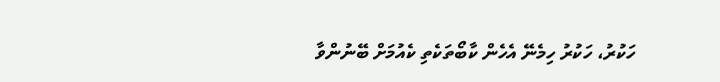ހަކުރު، ހަކުރު ހިމެނޭ އެހެން ކާބޯތަކެތި ކެއުމަށް ބޭނުންވާ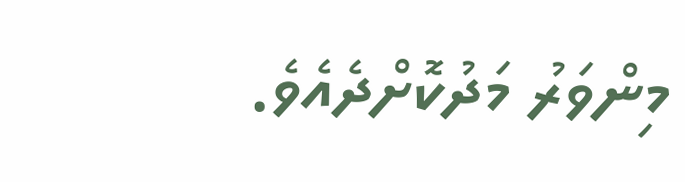މިންވަރު މަދުކޮށްދެއެވެ.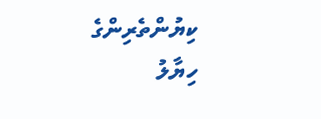ކިޔުންތެރިންގެ ހިޔާލު